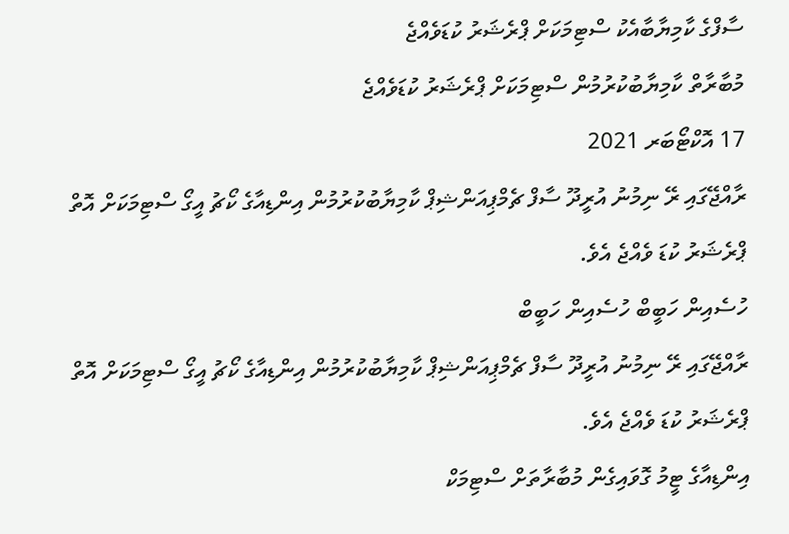ސާފްގެ ކާމިޔާބާއެކު ސްޓިމަކަށް ޕްރެޝަރު ކުޑަވެއްޖެ
މުބާރާތް ކާމިޔާބުކުރުމުން ސްޓިމަކަށް ޕްރެޝަރު ކުޑަވެއްޖެ
17 އޮކްޓޯބަރ 2021
ރާއްޖޭގައި ރޭ ނިމުނު އުރީދޫ ސާފް ޗެމްޕިއަންޝިޕް ކާމިޔާބުކުރުމުން އިންޑިއާގެ ކޯޗު އީގޯ ސްޓިމަކަށް އޮތް ޕްރެޝަރު ކުޑަ ވެއްޖެ އެވެ.
ހުސެއިން ހަބީބް ހުސެއިން ހަބީބް
ރާއްޖޭގައި ރޭ ނިމުނު އުރީދޫ ސާފް ޗެމްޕިއަންޝިޕް ކާމިޔާބުކުރުމުން އިންޑިއާގެ ކޯޗު އީގޯ ސްޓިމަކަށް އޮތް ޕްރެޝަރު ކުޑަ ވެއްޖެ އެވެ.
އިންޑިއާގެ ޓީމު ގޮވައިގެން މުބާރާތަށް ސްޓިމަކް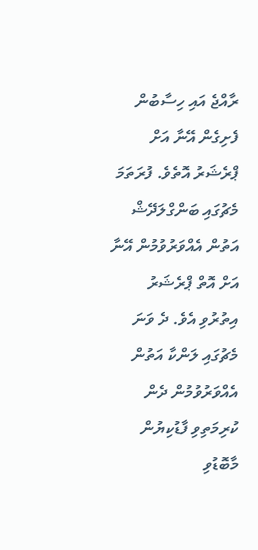ރާއްޖެ އައި ހިސާބުން ފެށިގެން އޭނާ އަށް ޕްރެޝަރު އޮތެވެ. ފުރަތަމަ މެޗުގައި ބަންގްލަދޭޝް އަތުން އެއްވަރުވުމުން އޭނާ އަށް އޮތް ޕްރެޝަރު އިތުރުވި އެވެ. ދެ ވަނަ މެޗުގައި ލަންކާ އަތުން އެއްވަރުވުމުން ދެން ކުރިމަތިވި ފާޑުކިޔުން މާބޮޑުވި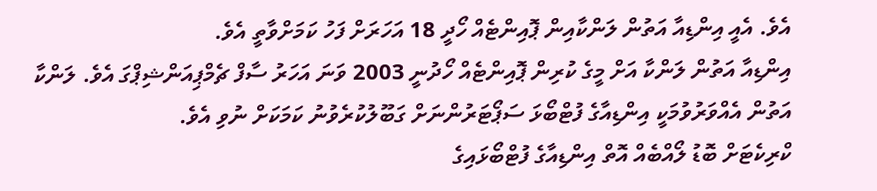އެވެ. އެއީ އިންޑިއާ އަތުން ލަންކާއިން ޕޮއިންޓެއް ހޯދީ 18 އަހަރަށް ފަހު ކަމަށްވާތީ އެވެ.
އިންޑިއާ އަތުން ލަންކާ އަށް މީގެ ކުރިން ޕޮއިންޓެއް ހޯދުނީ 2003 ވަނަ އަހަރު ސާފް ޗެމްޕިއަންޝިޕްގަ އެވެ. ލަންކާ އަތުން އެއްވަރުވުމަކީ އިންޑިއާގެ ފުޓްބޯޅަ ސަޕޯޓަރުންނަށް ގަބޫލުކުރެވުނު ކަމަކަށް ނުވި އެވެ.
ކްރިކެޓަށް ބޮޑު ލޯއްބެއް އޮތް އިންޑިއާގެ ފުޓްބޯޅައިގެ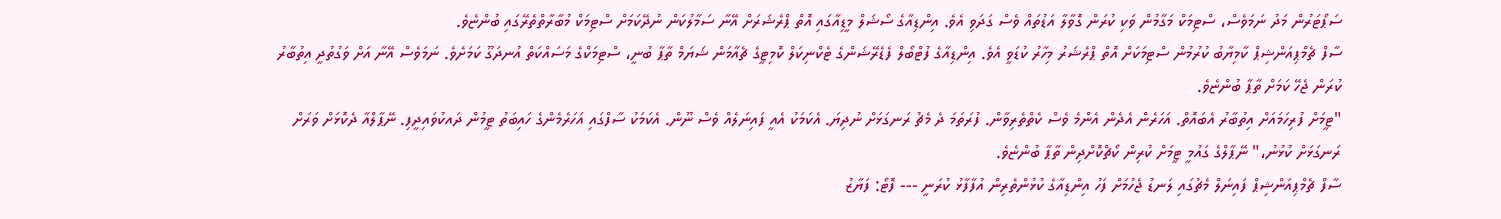ސަޕޯޓަރުން މަދު ނަމަވެސް، ސްޓިމަކް މަގާމުން ވަކި ކުރަން ގޮވާލާ އަޑުތައް ވެސް ގަދަވި އެވެ. އިންޑިއާގެ ސޯޝަލް މީޑިއާގައި އޮތް ޕްރެޝަރަށް އޭނާ ސަމާލުކަން ނުދޭކަމަށް ސްޓިމަކް މުބާރާތްތެރޭގައި ބުންޏެވެ.
ސާފް ޗެމްޕިއަންޝިޕް ކާމިޔާބު ކުރުމުން ސްޓިމަކަށް އޮތް ޕްރެޝަރު މިހާރު ކުޑަވީ އެވެ. އިންޑިއާގެ ފުޓްބޯލް ފެޑެރޭޝަންގެ ޓެކްނިކަލް ކޮމިޓީގެ ޗެއާމަން ޝަޔަމް ތާޕާ ބުނީ، ސްޓިމަކްގެ މަސައްކަތް އުނދަގޫ ކަމަށެވެ. ނަމަވެސް އޭނާ އަށް ވަގުތުދީ އިތުބާރު ކުރަން ޖެހޭ ކަމަށް ތާޕާ ބުންޏެވެ.
"ޓީމަށް ފުރިހަމައަށް އިތުބާރު އެބައޮތް. އަހަރެން އެދެން އެންމެ ވެސް ކެތްތެރިވާން. ފުރަތަމަ ދެ މެޗު ރަނގަޅަށް ނުދިޔަ. އެކަމަކު އެއީ ފައިނަލެއް ވެސް ނޫން. އެކަމަކު ސާފްގައި އަހަރެމެންގެ ހައިބަތު ޓީމުން ދައކުވައިދީފި. ނޭޕާލްއާ ދެކޮޅަށް ވަރަށް ރަނގަޅަށް ކުޅުނު،" ނޭޕާލްގެ ގައުމީ ޓީމަށް ކުރިން ކޯޗްކޮށްދިން ތާޕާ ބުންޏެވެ.
ސާފް ޗެމްޕިއަންޝިޕް ފައިނަލް މެޗުގައި ލަނޑު ޖެހުމަށް ފަހު އިންޑިއާގެ ކުޅުންތެރިން އުފާފާޅު ކުރަނީ --- ފޮޓޯ: ފަޔާޒު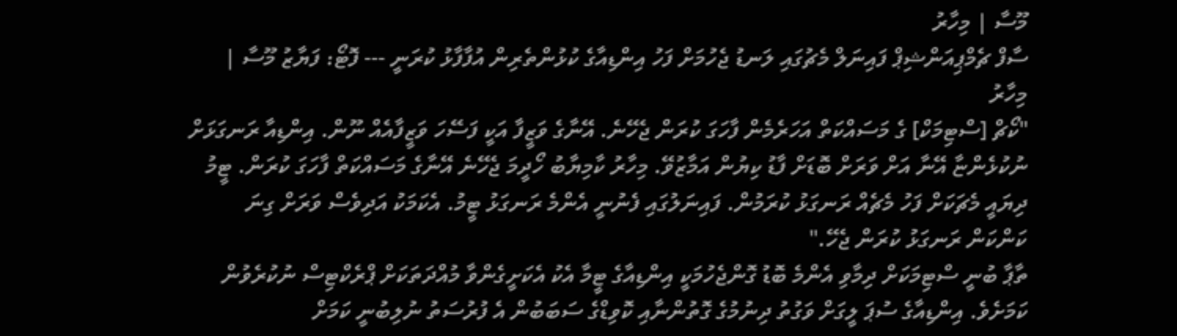މޫސާ | މިހާރު
ސާފް ޗެމްޕިއަންޝިޕް ފައިނަލް މެޗުގައި ލަނޑު ޖެހުމަށް ފަހު އިންޑިއާގެ ކުޅުންތެރިން އުފާފާޅު ކުރަނީ --- ފޮޓޯ: ފަޔާޒު މޫސާ | މިހާރު
"ކޯޗް [ސްޓިމަކް] ގެ މަސައްކަތް އަހަރެމެން ފާހަގަ ކުރަން ޖެހޭނެ. އޭނާގެ ވަޒީފާ އަކީ ފަސޭހަ ވަޒީފާއެއް ނޫން. އިންޑިއާ ރަނގަޅަށް ނުކުޅެންޏާ އޭނާ އަށް ވަރަށް ބޮޑަށް ފާޑު ކިޔުން އަމާޒުވޭ. މިހާރު ކާމިޔާބު ހޯދީމަ ޖެހޭނެ އޭނާގެ މަސައްކަތް ފާހަގަ ކުރަން. ޓީމު ދިޔައީ މެޗަކަށް ފަހު މެޗެއް ރަނގަޅު ކުރަމުން. ފައިނަލުގައި ފެނުނީ އެންމެ ރަނގަޅު ޓީމު. އެކަމަކު އަދިވެސް ވަރަށް ގިނަ ކަންކަން ރަނގަޅު ކުރަން ޖެހޭ."
ތާޕާ ބުނީ ސްޓިމަކަށް ދިމާވި އެންމެ ބޮޑު ގޮންޖެހުމަކީ އިންޑިއާގެ ޓީމާ އެކު އެކަށީގެންވާ މުއްދަތަކަށް ޕްރެކްޓިސް ނުކުރެވުން ކަމަށެވެ. އިންޑިއާގެ ސުޕަ ލީގަށް ވަގުތު ދިނުމުގެ ގޮތުންނާއި ކޮވިޑްގެ ސަބަބުން އެ ފުރުސަތު ނުލިބުނީ ކަމަށް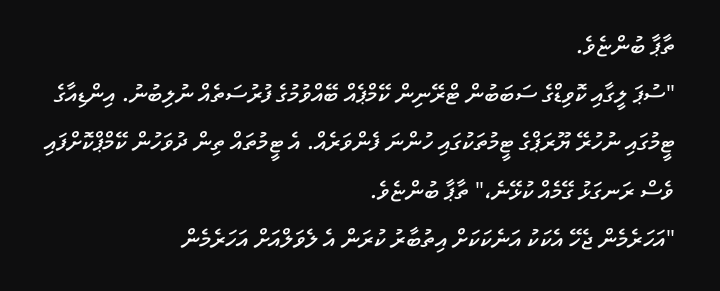ތާޕާ ބުންޏެވެ.
"ސުޕަ ލީގާއި ކޮވިޑްގެ ސަބަބުން ޓްރޭނިން ކޭމްޕެއް ބޭއްވުމުގެ ފުރުސަތެއް ނުލިބުނު. އިންޑިއާގެ ޓީމުގައި ނުހުރޭ ޔޫރަޕްގެ ޓީމުތަކުގައި ހުންނަ ފެންވަރެއް. އެ ޓީމުތައް ތިން ދުވަހުން ކޭމްޕްކޮށްފައި ވެސް ރަނގަޅު ގޭމެއް ކުޅޭނެ،" ތާޕާ ބުންޏެވެ.
"އަހަރެމެން ޖެހޭ އެކަކު އަނެކަކަށް އިތުބާރު ކުރަން އެ ލެވަލްއަށް އަހަރެމެން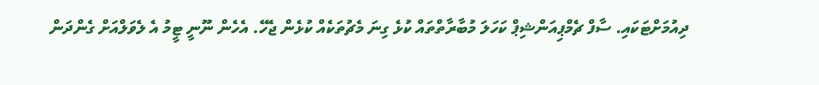ދިއުމަށްޓަކައި. ސާފް ޗެމްޕިއަންޝިޕް ކަހަލަ މުބާރާތްތައް ކުޅެ ގިނަ މެޗުތަކެއް ކުޅެން ޖެހޭ. އެހެން ނޫނީ ޓީމު އެ ލެވަލްއަށް ގެންދަން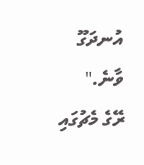އުނދަގޫ ވާނެ."
ރޭގެ މެޗުގައި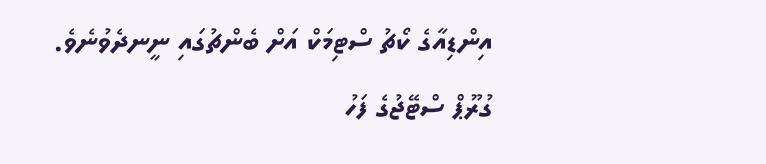އިންޑިއާގެ ކޯޗު ސްޓިމަކް އަށް ބެންޗުގައި ނީނދެވުނެވެ. ގުރޫޕް ސްޓޭޖުގެ ފަހު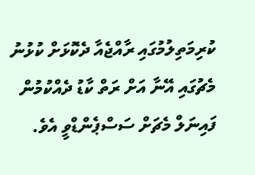ކުރިމަތިލުމުގައި ރާއްޖެއާ ދެކޮޅަށް ކުޅުނު މެޗުގައި އޭނާ އަށް ރަތް ކާޑު ދެއްކުމުން ފައިނަލް މެޗަށް ސަސްޕެންޑްވީ އެވެ.